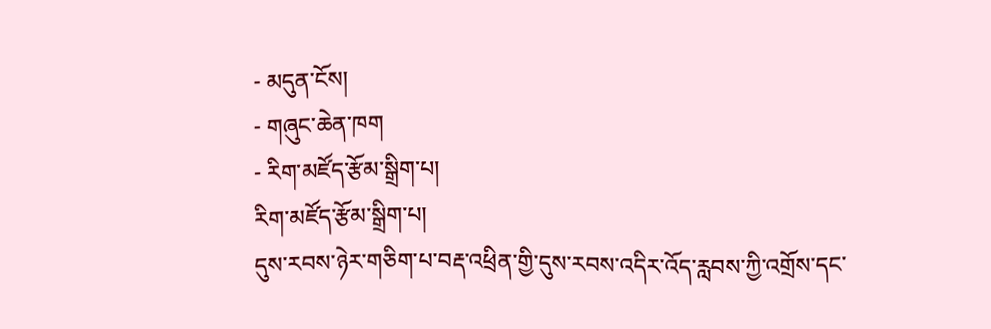- མདུན་ངོས།
- གཞུང་ཆེན་ཁག
- རིག་མཛོད་རྩོམ་སྒྲིག་པ།
རིག་མཛོད་རྩོམ་སྒྲིག་པ།
དུས་རབས་ཉེར་གཅིག་པ་བརྡ་འཕྲིན་གྱི་དུས་རབས་འདིར་འོད་རླབས་ཀྱི་འགྲོས་དང་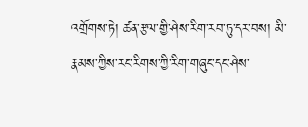འགྲོགས་ཏེ། ཚན་རྩལ་གྱི་ཤེས་རིག་རབ་ཏུ་དར་བས། མི་རྣམས་ཀྱིས་རང་རིགས་ཀྱི་རིག་གཞུང་དང་ཤེས་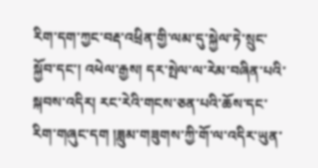རིག་དག་ཀྱང་བརྡ་འཕྲིན་གྱི་ལམ་དུ་སྐྱེལ་ཏེ་སྲུང་སྐྱོབ་དང་། འཕེལ་རྒྱས། དར་སྤེལ་ལ་རེམ་བཞིན་པའི་སྐབས་འདིར། རང་རེའི་གངས་ཅན་པའི་ཆོས་དང་རིག་གཞུང་དག །ཟླུམ་གཟུགས་ཀྱི་གོ་ལ་འདིར་ཡུན་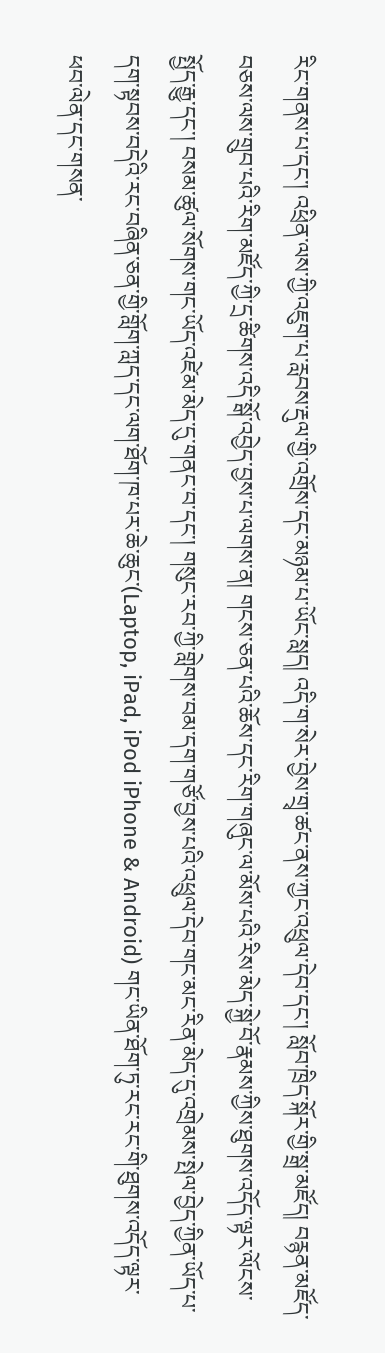རིང་གནས་པ་དང་། འཕྲིན་ལས་ཀྱི་འཇུག་པ་རླབས་རྡུལ་གྱི་འགྲོས་དང་མཉམ་པ་ཡོང་སླད། འདི་ག་སེར་བྱེས་གྲྭ་ཚང་ནས་ཀྱང་འཕྲུལ་དེབ་དང་། སློབ་ཁྲིད་སྐོར་གྱི་སྒྲ་མཛོད། བརྙན་མཛོད་བཅས་ལས་གྲུབ་པའི་རིག་མཛོད་ཀྱི་དྲ་ཚིགས་འདི་སྒོ་འབྱེད་བྱས་པ་ལགས་ན། གངས་ཅན་པའི་ཆོས་དང་རིག་གཞུང་ལ་མོས་པའི་རིས་མེད་སྐྱེ་བོ་རྣམས་ཀྱིས་ཐུགས་འདོད་ལྟར་ལོངས་སྤྱོད་རྒྱུ་དང་། བསམ་ཚུལ་སོགས་གང་ཡོད་འཛེམ་མེད་དུ་གནང་བ་དང་། གསུང་རབ་ཀྱི་གླེགས་བམ་དག་གཙོ་བྱས་པའི་འཕྲུལ་དེབ་གང་མང་རིན་མེད་དུ་འགྲེམས་སྤེལ་བྱེད་ཀྱིན་ཡོད་པ་དག་སྟབས་བདེའི་རང་བཞིན་ཅན་གྱི་གློག་ཀླད་དང་ལག་ཐོག་ཁ་པར་ཆེ་ཆུང་(Laptop, iPad, iPod iPhone & Android) གང་ཡིན་ཐོག་ཏུ་རང་རང་གི་ཐུགས་འདོད་ལྟར་ཕབ་ལེན་དང་གསན་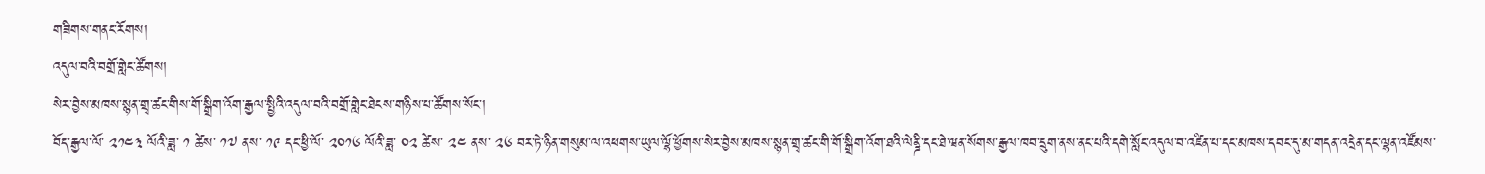གཟིགས་གནང་རོགས།
འདུལ་བའི་བགྲོ་གླེང་ཚོགས།
སེར་བྱེས་མཁས་སྙན་གྲྭ་ཚང་གིས་གོ་སྒྲིག་འོག་རྒྱལ་སྤྱིའི་འདུལ་བའི་བགྲོ་གླེང་ཐེངས་གཉིས་པ་ཚོགས་སོང་།
བོད་རྒྱལ་ལོ་ ༢༡༤༣ ལོའི་ཟླ་ ༡ ཚེས་ ༡༧ ནས་ ༡༩ དང་ཕྱི་ལོ་ ༢༠༡༦ ལོའི་ཟླ་ ༠༢ ཚེས་ ༢༤ ནས་ ༢༦ བར་ཏེ་ཉིན་གསུམ་ལ་འཕགས་ཡུལ་ལྷོ་ཕྱོགས་སེར་བྱེས་མཁས་སྙན་གྲྭ་ཚང་གི་གོ་སྒྲིག་འོག་ཐའི་ལེནྜི་དང་ཐེ་ཝན་སོགས་རྒྱལ་ཁབ་དྲུག་ནས་ནང་པའི་དགེ་སློང་འདུལ་བ་འཛིན་པ་དང་མཁས་དབང་དུ་མ་གདན་འདྲེན་དང་ལྷན་འཛོམས་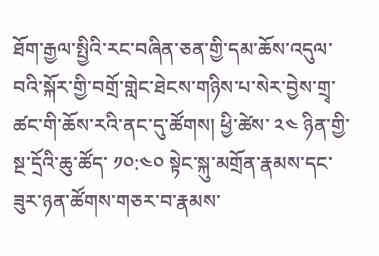ཐོག་རྒྱལ་སྤྱིའི་རང་བཞིན་ཅན་གྱི་དམ་ཆོས་འདུལ་བའི་སྐོར་གྱི་བགྲོ་གླེང་ཐེངས་གཉིས་པ་སེར་བྱེས་གྲྭ་ཚང་གི་ཆོས་རའི་ནང་དུ་ཚོགས། ཕྱི་ཚེས་ ༢༤ ཉིན་གྱི་སྔ་དྲོའི་ཆུ་ཚོད་ ༡༠:༤༠ སྟེང་སྐུ་མགྲོན་རྣམས་དང་ཟུར་ཉན་ཚོགས་གཅར་བ་རྣམས་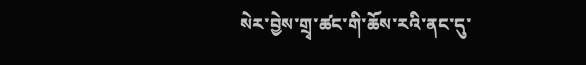སེར་བྱེས་གྲྭ་ཚང་གི་ཆོས་རའི་ནང་དུ་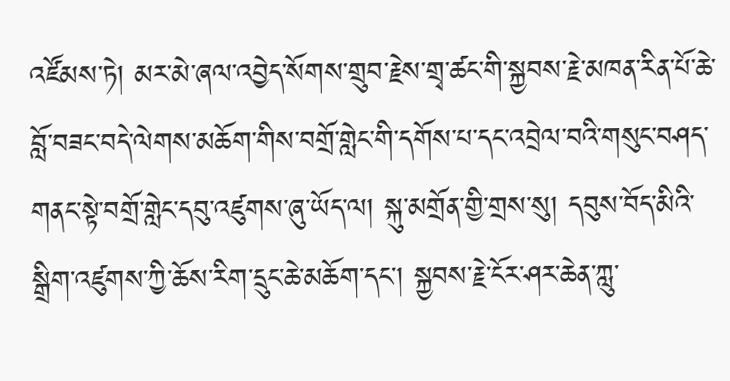འཛོམས་ཏེ། མར་མེ་ཞལ་འབྱེད་སོགས་གྲུབ་རྗེས་གྲྭ་ཚང་གི་སྐྱབས་རྗེ་མཁན་རིན་པོ་ཆེ་བློ་བཟང་བདེ་ལེགས་མཆོག་གིས་བགྲོ་གླེང་གི་དགོས་པ་དང་འབྲེལ་བའི་གསུང་བཤད་གནང་སྟེ་བགྲོ་གླེང་དབུ་འཛུགས་ཞུ་ཡོད་ལ། སྐུ་མགྲོན་གྱི་གྲས་སུ། དབུས་བོད་མིའི་སྒྲིག་འཛུགས་ཀྱི་ཆོས་རིག་དྲུང་ཆེ་མཆོག་དང་། སྐྱབས་རྗེ་ངོར་ཤར་ཆེན་ཀླུ་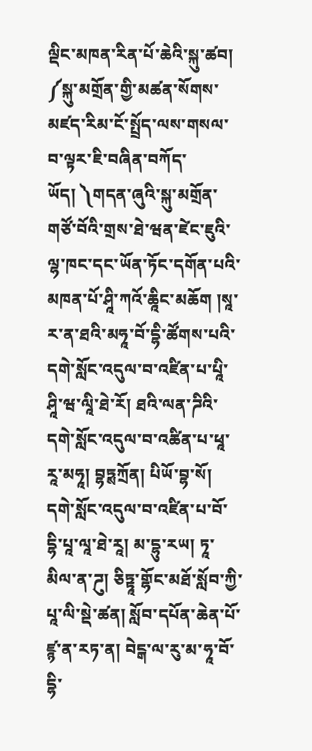ལྡིང་མཁན་རིན་པོ་ཆེའི་སྐུ་ཚབ། ༼སྐུ་མགྲོན་གྱི་མཚན་སོགས་མཛད་རིམ་ངོ་སྤྲོད་ལས་གསལ་བ་ལྟར་ཇི་བཞིན་བཀོད་ཡོད། ༽གདན་ཞུའི་སྐུ་མགྲོན་གཙོ་བོའི་གྲས་ཐེ་ཝན་ཛེང་ཇུའི་ལྷ་ཁང་དང་ཡོན་ཏོང་དགོན་པའི་མཁན་པོ་ཤཱི་ཀའོ་ཆཱིང་མཆོག །སཱ་ར་ན་ཐའི་མཧཱ་བོ་དྷི་ཚོགས་པའི་དགེ་སློང་འདུལ་བ་འཛིན་པ་པཱི་ཤཱི་ཝ་ལཱི་ཐེ་རོ། ཐའི་ལན་ཌིའི་དགེ་སློང་འདུལ་བ་འཚིན་པ་ཕཱ་རཱ་མཧཱ། བྷཏྶཀྲོན། པིཡོ་བྷ་སོ། དགེ་སློང་འདུལ་བ་འཛིན་པ་བོ་དྷི་པཱ་ལཱ་ཐེ་རཱ། མ་དྷུ་རཡ། ཏཱ་མིལ་ན་ཌུ། ཅིཏྟཱ་གྷོང་མཐོ་སློབ་ཀྱི་པཱ་ལི་སྡེ་ཚན། སློབ་དཔོན་ཆེན་པོ་ཛྙ་ན་རཏ་ན། བེངྒ་ལ་རུ་མ་ཧཱ་བོ་དྷི་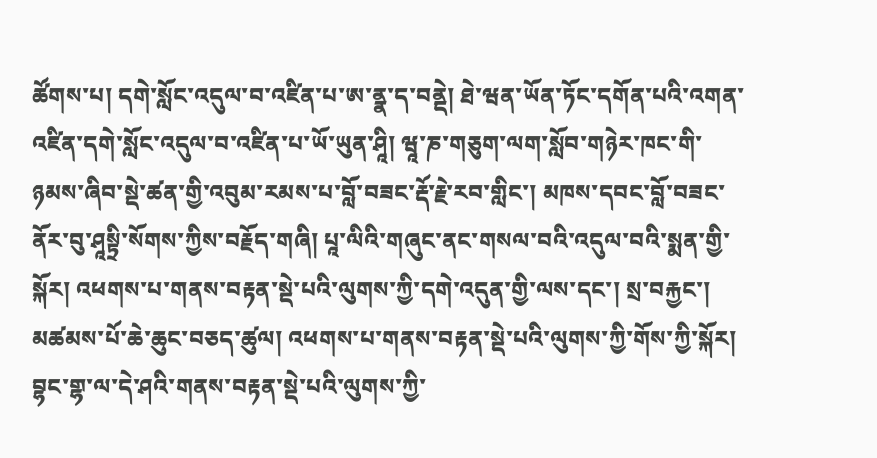ཚོགས་པ། དགེ་སློང་འདུལ་བ་འཛིན་པ་ཨ་ནྣ་ད་བནྡེ། ཐེ་ཝན་ཡོན་ཏོང་དགོན་པའི་འགན་འཛིན་དགེ་སློང་འདུལ་བ་འཛིན་པ་ཡོ་ཡུན་ཤཱི། ཝཱ་ཎ་གཅུག་ལག་སློབ་གཉེར་ཁང་གི་ཉམས་ཞིབ་སྡེ་ཚན་གྱི་འབུམ་རམས་པ་བློ་བཟང་རྡོ་རྗེ་རབ་གླིང་། མཁས་དབང་བློ་བཟང་ནོར་བུ་ཤཱསྟྲི་སོགས་ཀྱིས་བརྗོད་གཞི། པཱ་ལིའི་གཞུང་ནང་གསལ་བའི་འདུལ་བའི་སྨན་གྱི་སྐོར། འཕགས་པ་གནས་བརྟན་སྡེ་པའི་ལུགས་ཀྱི་དགེ་འདུན་གྱི་ལས་དང་། སྲ་བརྐྱང་། མཚམས་པོ་ཆེ་ཆུང་བཅད་ཚུལ། འཕགས་པ་གནས་བརྟན་སྡེ་པའི་ལུགས་ཀྱི་གོས་ཀྱི་སྐོར། བྷང་གྷ་ལ་དེ་ཤའི་གནས་བརྟན་སྡེ་པའི་ལུགས་ཀྱི་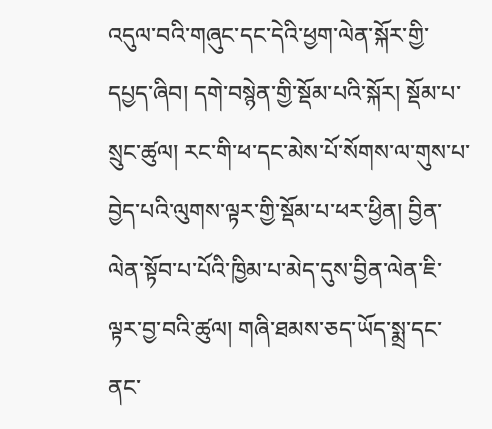འདུལ་བའི་གཞུང་དང་དེའི་ཕྱག་ལེན་སྐོར་གྱི་དཔྱད་ཞིབ། དགེ་བསྙེན་གྱི་སྡོམ་པའི་སྐོར། སྡོམ་པ་སྲུང་ཚུལ། རང་གི་ཕ་དང་མེས་པོ་སོགས་ལ་གུས་པ་བྱེད་པའི་ལུགས་ལྟར་གྱི་སྡོམ་པ་ཕར་ཕྱིན། བྱིན་ལེན་སྟོབ་པ་པོའི་ཁྱིམ་པ་མེད་དུས་བྱིན་ལེན་ཇི་ལྟར་བྱ་བའི་ཚུལ། གཞི་ཐམས་ཅད་ཡོད་སྨྲ་དང་ནང་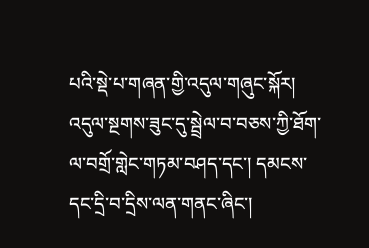པའི་སྡེ་པ་གཞན་གྱི་འདུལ་གཞུང་སྐོར། འདུལ་སྔགས་ཟུང་དུ་སྦྲེལ་བ་བཅས་ཀྱི་ཐོག་ལ་བགྲོ་གླེང་གཏམ་བཤད་དང་། དམངས་དང་དྲི་བ་དྲིས་ལན་གནང་ཞིང་།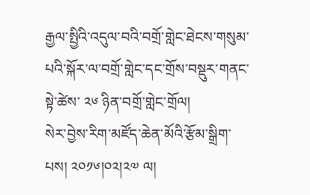རྒྱལ་སྤྱིའི་འདུལ་བའི་བགྲོ་གླེང་ཐེངས་གསུམ་པའི་སྐོར་ལ་བགྲོ་གླེང་དང་གྲོས་བསྡུར་གནང་སྟེ་ཚེས་ ༢༦ ཉིན་བགྲོ་གླེང་གྲོལ།
སེར་བྱེས་རིག་མཛོད་ཆེན་མོའི་རྩོམ་སྒྲིག་པས། ༢༠༡༦།༠༢།༢༧ ལ།